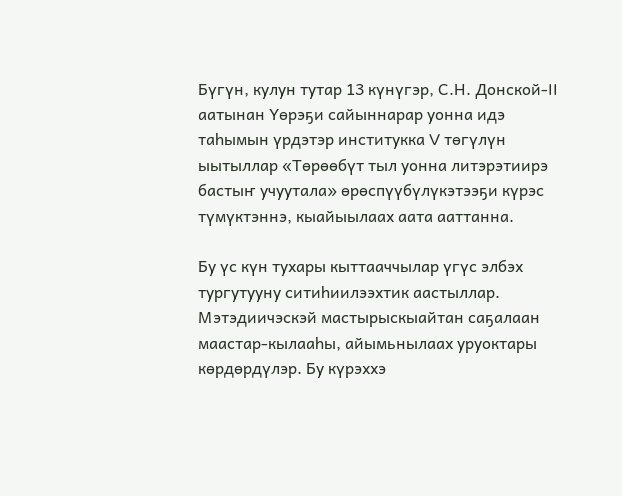Бүгүн, кулун тутар 13 күнүгэр, С.Н. Донской-II аатынан Үөрэҕи сайыннарар уонна идэ таһымын үрдэтэр институкка V төгүлүн ыытыллар «Төрөөбүт тыл уонна литэрэтиирэ бастыҥ учуутала» өрөспүүбүлүкэтээҕи күрэс түмүктэннэ, кыайыылаах аата ааттанна.

Бу үс күн тухары кыттааччылар үгүс элбэх тургутууну ситиһиилээхтик аастыллар. Мэтэдиичэскэй мастырыскыайтан саҕалаан маастар-кылааһы, айымьнылаах уруоктары көрдөрдүлэр. Бу күрэххэ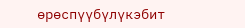өрөспүүбүлүкэбит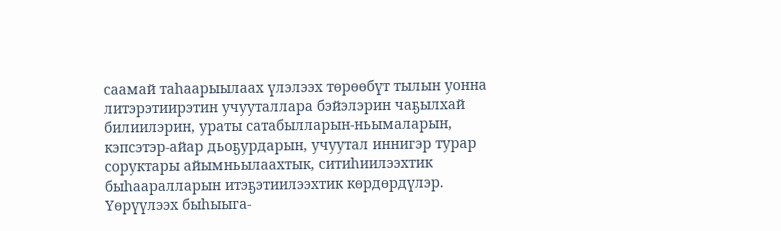саамай таһаарыылаах үлэлээх төрөөбүт тылын уонна литэрэтиирэтин учууталлара бэйэлэрин чаҕылхай билиилэрин, ураты сатабылларын-ньымаларын, кэпсэтэр-айар дьоҕурдарын, учуутал иннигэр турар соруктары айымньылаахтык, ситиһиилээхтик быһааралларын итэҕэтиилээхтик көрдөрдүлэр.
Үөрүүлээх быһыыга-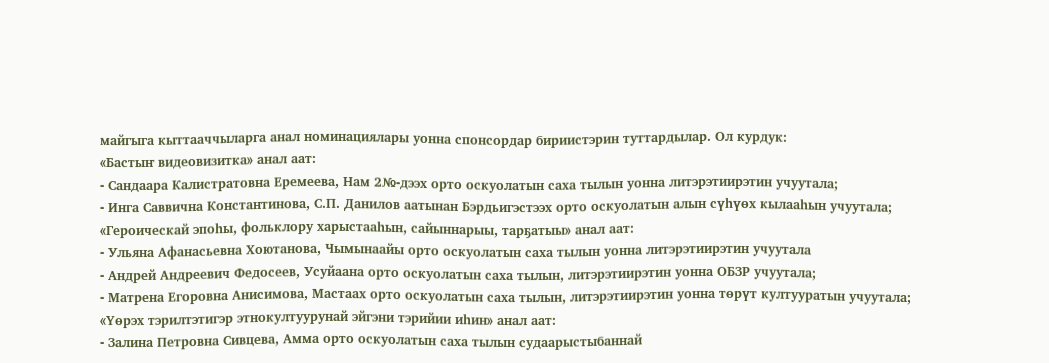майгыга кыттааччыларга анал номинациялары уонна спонсордар бириистэрин туттардылар. Ол курдук:
«Бастыҥ видеовизитка» анал аат:
- Сандаара Калистратовна Еремеева, Нам 2№-дээх орто оскуолатын саха тылын уонна литэрэтиирэтин учуутала;
- Инга Саввична Константинова, С.П. Данилов аатынан Бэрдьигэстээх орто оскуолатын алын сүһүөх кылааһын учуутала;
«Героическай эпоһы, фольклору харыстааһын, сайыннарыы, тарҕатыы» анал аат:
- Ульяна Афанасьевна Хоютанова, Чымынаайы орто оскуолатын саха тылын уонна литэрэтиирэтин учуутала
- Андрей Андреевич Федосеев, Усуйаана орто оскуолатын саха тылын, литэрэтиирэтин уонна ОБЗР учуутала;
- Матрена Егоровна Анисимова, Мастаах орто оскуолатын саха тылын, литэрэтиирэтин уонна төрүт култууратын учуутала;
«Үөрэх тэрилтэтигэр этнокултуурунай эйгэни тэрийии иһин» анал аат:
- Залина Петровна Сивцева, Амма орто оскуолатын саха тылын судаарыстыбаннай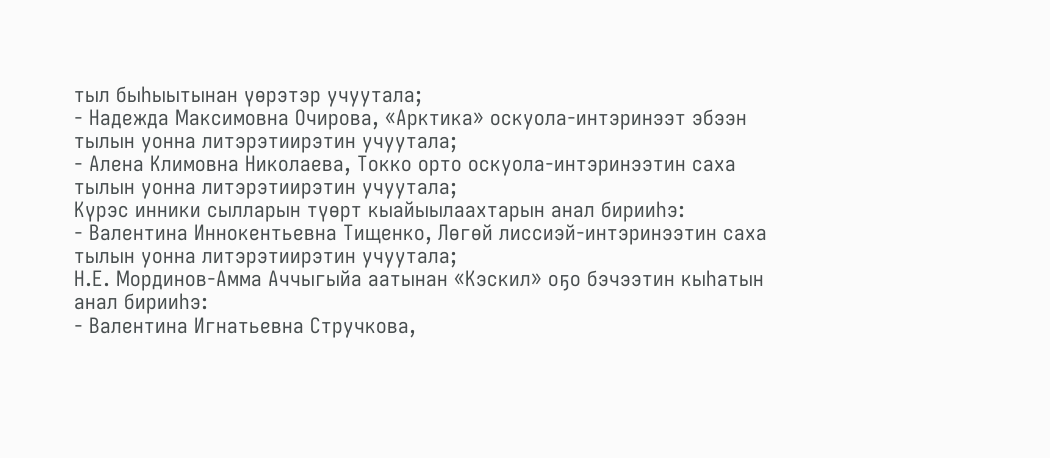тыл быһыытынан үөрэтэр учуутала;
- Надежда Максимовна Очирова, «Арктика» оскуола-интэринээт эбээн тылын уонна литэрэтиирэтин учуутала;
- Алена Климовна Николаева, Токко орто оскуола-интэринээтин саха тылын уонна литэрэтиирэтин учуутала;
Күрэс инники сылларын түөрт кыайыылаахтарын анал бирииһэ:
- Валентина Иннокентьевна Тищенко, Лөгөй лиссиэй-интэринээтин саха тылын уонна литэрэтиирэтин учуутала;
Н.Е. Мординов-Амма Аччыгыйа аатынан «Кэскил» оҕо бэчээтин кыһатын анал бирииһэ:
- Валентина Игнатьевна Стручкова,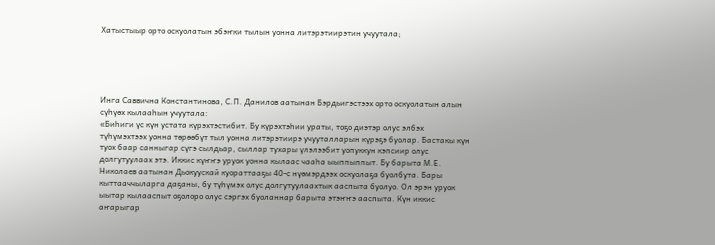Хатыстыыр орто оскуолатын эбэҥки тылын уонна литэрэтиирэтин учуутала;





Инга Саввична Константинова, С.П. Данилов аатынан Бэрдьигэстээх орто оскуолатын алын сүһүөх кылааһын учуутала:
«Биһиги үс күн устата күрэхтэстибит. Бу күрэхтэһии ураты, тоҕо диэтэр олус элбэх түһүмэхтээх уонна төрөөбүт тыл уонна литэрэтиирэ учууталларын күрэҕэ буолар. Бастакы күн туох баар санныгар сүгэ сылдьар, сыллар тухары үлэлээбит уопуккун кэпсиир олус долгутуулаах этэ. Иккис күҥҥэ уруок уонна кылаас чааһа ыыппыппыт. Бу барыта М.Е. Николаев аатынан Дьокуускай куораттааҕы 40-с нүөмэрдээх оскуолаҕа буолбута. Бары кыттааччыларга даҕаны, бу түһүмэх олус долгутуулаахтык ааспыта буолуо. Ол эрэн уруок ыытар кылааспыт оҕолоро олус сэргэх буоланнар барыта этэҥҥэ ааспыта. Күн иккис аҥарыгар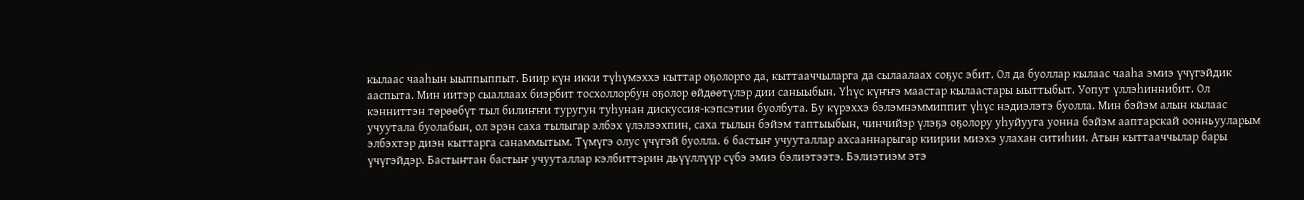кылаас чааһын ыыппыппыт. Биир күн икки түһүмэххэ кыттар оҕолорго да, кыттааччыларга да сылаалаах соҕус эбит. Ол да буоллар кылаас чааһа эмиэ үчүгэйдик ааспыта. Мин иитэр сыаллаах биэрбит тосхоллорбун оҕолор өйдөөтүлэр дии саныыбын. Үһүс күҥҥэ маастар кылаастары ыыттыбыт. Уопут үллэһиннибит. Ол кэнниттэн төрөөбүт тыл билиҥҥи туругун туһунан дискуссия-кэпсэтии буолбута. Бу күрэххэ бэлэмнэммиппит үһүс нэдиэлэтэ буолла. Мин бэйэм алын кылаас учуутала буолабын, ол эрэн саха тылыгар элбэх үлэлээхпин, саха тылын бэйэм таптыыбын, чинчийэр үлэҕэ оҕолору уһуйууга уонна бэйэм ааптарскай оонньууларым элбэхтэр диэн кыттарга санаммытым. Түмүгэ олус үчүгэй буолла. 6 бастыҥ учууталлар ахсааннарыгар киирии миэхэ улахан ситиһии. Атын кыттааччылар бары үчүгэйдэр. Бастыҥтан бастыҥ учууталлар кэлбиттэрин дьүүллүүр сүбэ эмиэ бэлиэтээтэ. Бэлиэтиэм этэ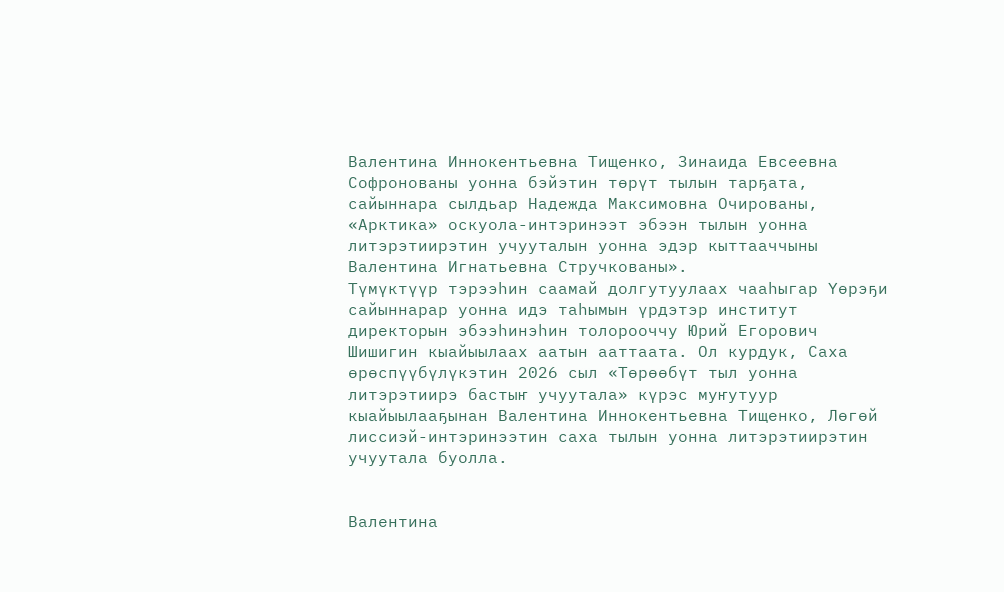Валентина Иннокентьевна Тищенко, Зинаида Евсеевна Софронованы уонна бэйэтин төрүт тылын тарҕата, сайыннара сылдьар Надежда Максимовна Очированы, «Арктика» оскуола-интэринээт эбээн тылын уонна литэрэтиирэтин учууталын уонна эдэр кыттааччыны Валентина Игнатьевна Стручкованы».
Түмүктүүр тэрээһин саамай долгутуулаах чааһыгар Үөрэҕи сайыннарар уонна идэ таһымын үрдэтэр институт директорын эбээһинэһин толорооччу Юрий Егорович Шишигин кыайыылаах аатын ааттаата. Ол курдук, Саха өрөспүүбүлүкэтин 2026 сыл «Төрөөбүт тыл уонна литэрэтиирэ бастыҥ учуутала» күрэс муҥутуур кыайыылааҕынан Валентина Иннокентьевна Тищенко, Лөгөй лиссиэй-интэринээтин саха тылын уонна литэрэтиирэтин учуутала буолла.


Валентина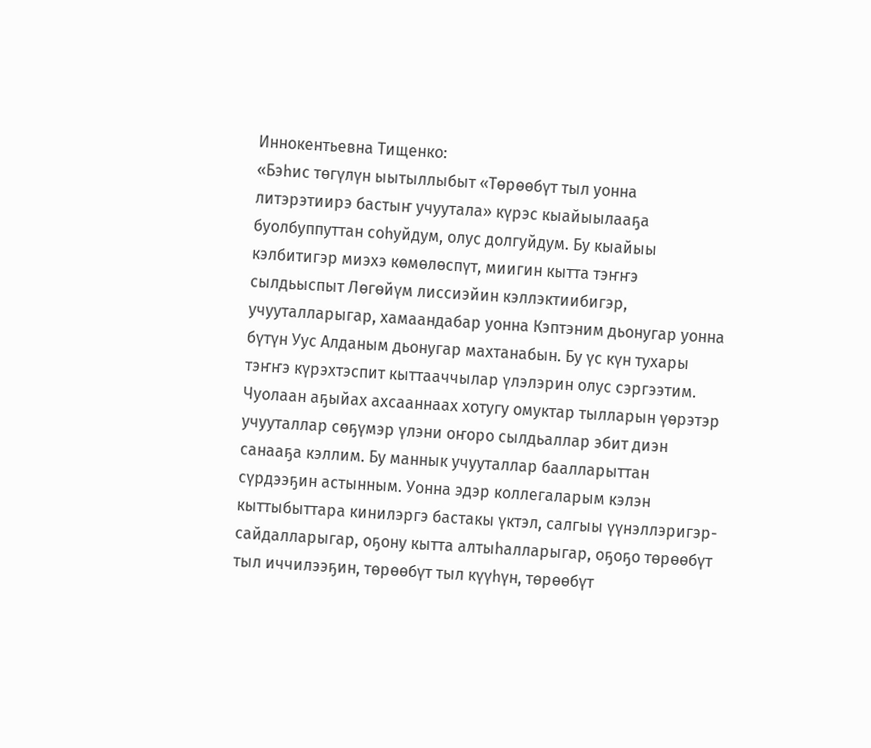Иннокентьевна Тищенко:
«Бэһис төгүлүн ыытыллыбыт «Төрөөбүт тыл уонна литэрэтиирэ бастыҥ учуутала» күрэс кыайыылааҕа буолбуппуттан соһуйдум, олус долгуйдум. Бу кыайыы кэлбитигэр миэхэ көмөлөспүт, миигин кытта тэҥҥэ сылдьыспыт Лөгөйүм лиссиэйин кэллэктиибигэр, учууталларыгар, хамаандабар уонна Кэптэним дьонугар уонна бүтүн Уус Алданым дьонугар махтанабын. Бу үс күн тухары тэҥҥэ күрэхтэспит кыттааччылар үлэлэрин олус сэргээтим. Чуолаан аҕыйах ахсааннаах хотугу омуктар тылларын үөрэтэр учууталлар сөҕүмэр үлэни оҥоро сылдьаллар эбит диэн санааҕа кэллим. Бу маннык учууталлар баалларыттан сүрдээҕин астынным. Уонна эдэр коллегаларым кэлэн кыттыбыттара кинилэргэ бастакы үктэл, салгыы үүнэллэригэр-сайдалларыгар, оҕону кытта алтыһалларыгар, оҕоҕо төрөөбүт тыл иччилээҕин, төрөөбүт тыл күүһүн, төрөөбүт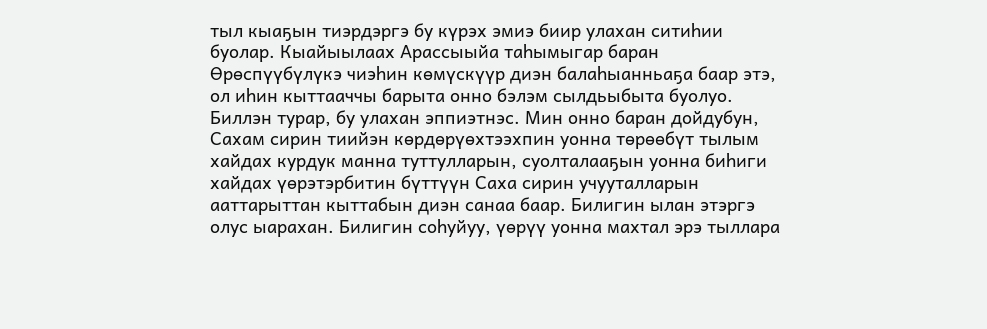тыл кыаҕын тиэрдэргэ бу күрэх эмиэ биир улахан ситиһии буолар. Кыайыылаах Арассыыйа таһымыгар баран Өрөспүүбүлүкэ чиэһин көмүскүүр диэн балаһыанньаҕа баар этэ, ол иһин кыттааччы барыта онно бэлэм сылдьыбыта буолуо. Биллэн турар, бу улахан эппиэтнэс. Мин онно баран дойдубун, Сахам сирин тиийэн көрдөрүөхтээхпин уонна төрөөбүт тылым хайдах курдук манна туттулларын, суолталааҕын уонна биһиги хайдах үөрэтэрбитин бүттүүн Саха сирин учууталларын ааттарыттан кыттабын диэн санаа баар. Билигин ылан этэргэ олус ыарахан. Билигин соһуйуу, үөрүү уонна махтал эрэ тыллара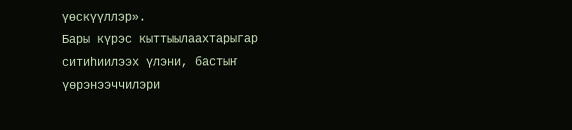үөскүүллэр».
Бары күрэс кыттыылаахтарыгар ситиһиилээх үлэни, бастыҥ үөрэнээччилэри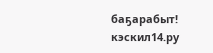баҕарабыт!
кэскил14.ру